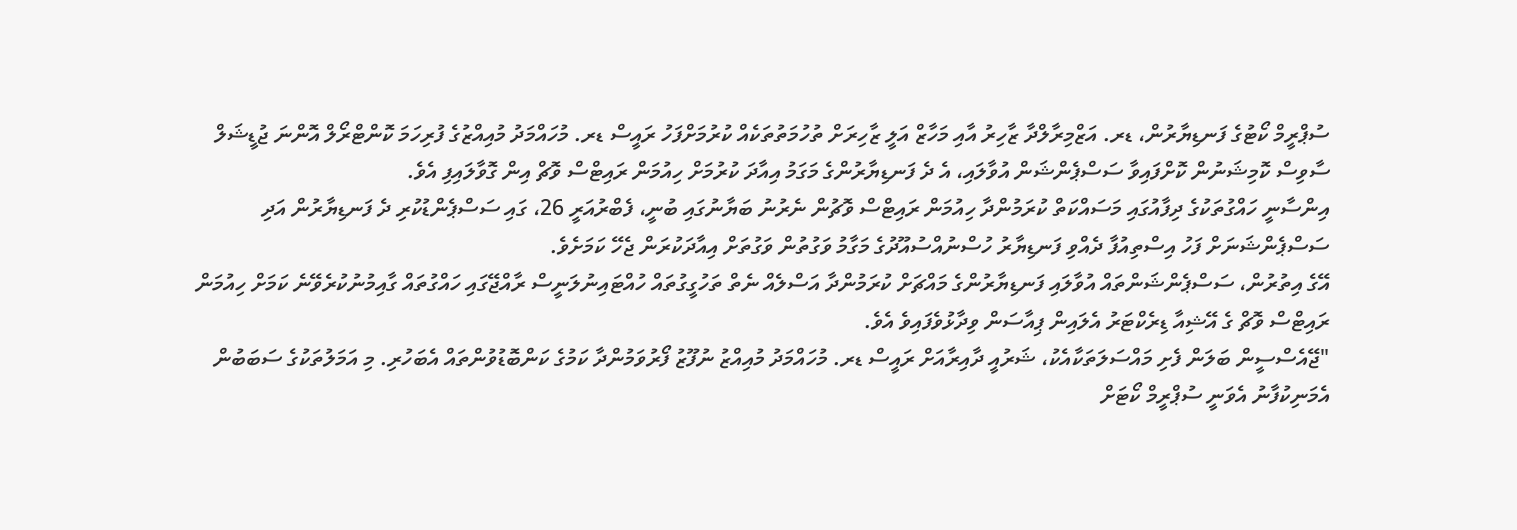ސުޕްރީމް ކޯޓުގެ ފަނޑިޔާރުން، ޑރ. އަޒްމިރާލްދާ ޒާހިރު އާއި މަހާޒް އަލީ ޒާހިރަށް ތުހުމަތުތަކެއް ކުރުމަށްފަހު ރައީސް ޑރ. މުހައްމަދު މުއިއްޒުގެ ފުރިހަމަ ކޮންޓްރޯލް އޮންނަ ޖުޑީޝަލް ސާވިސް ކޮމިޝަނުން ކޮށްފައިވާ ސަސްޕެންޝަން އުވާލައި، އެ ދެ ފަނޑިޔާރުންގެ މަގަމު އިއާދަ ކުރުމަށް ހިއުމަން ރައިޓްސް ވޮޗް އިން ގޮވާލައިފި އެވެ.
އިންސާނީ ހައްގުތަކުގެ ދިފާއުގައި މަސައްކަތް ކުރަމުންދާ ހިއުމަން ރައިޓްސް ވޮޗުން ނެރުނު ބަޔާނުގައި ބުނީ، ފެބްރުއަރީ 26، ގައި ސަސްޕެންޑުކުރި ދެ ފަނޑިޔާރުން އަދި ސަސްޕެންޝަނަށް ފަހު އިސްތިއުފާ ދެއްވި ފަނޑިޔާރު ހުސްނުއްސުއޫދުގެ މަގާމު ވަގުތުން ވަގުތަށް އިއާދަކުރަން ޖެހޭ ކަމަށެވެ.
އޭގެ އިތުރުން، ސަސްޕެންޝަންތައް އުވާލައި ފަނޑިޔާރުންގެ މައްޗަށް ކުރަމުންދާ އަސްލެއް ނެތް ތަހުގީގުތައް ހުއްޓައިނުލަނީސް ރާއްޖޭގައި ހައްގުތައް ގާއިމުނުކުރެވޭނެ ކަމަށް ހިއުމަން ރައިޓްސް ވޮޗް ގެ އޭޝިއާ ޑިރެކްޓަރު އެލައިން ޕިއާސަން ވިދާޅުވެފައިވެ އެވެ.
"ޖޭއެސްސީން ބަލަން ފެށި މައްސަލަތަކާއެކު، ޝަރުއީ ދާއިރާއަށް ރައީސް ޑރ. މުހައްމަދު މުއިއްޒު ނުފޫޒު ފޯރުވަމުންދާ ކަމުގެ ކަންބޮޑުވުންތައް އެބަހުރި. މި އަމަލުތަކުގެ ސަބަބުން އެމަނިކުފާނު އެވަނީ ސުޕްރީމް ކޯޓަށް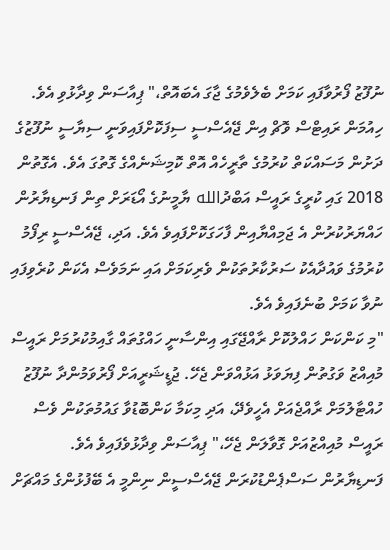ނުފޫޒު ފޯރުވާފައި ކަމަށް ބެލެވެމުގެ ޖާގަ އެބައޮތް،" ޕިއާސަން ވިދާޅުވި އެވެ.
ހިއުމަން ރައިޓްސް ވޮޗް އިން ޖޭއެސްސީ ސިފަކޮށްފައިވަނީ ސިޔާސީ ނުފޫޒުގެ ދަށުން މަސައްކަތް ކުރުމުގެ ތާރީހެއް އޮތް ކޮމިޝަނެއްގެ ގޮތުގަ އެވެ. އެގޮތުން 2018 ގައި ކުރީގެ ރައީސް އަބްދުالله ޔާމީނުގެ އޯޑަރަށް ތިން ފަނޑިޔާރުން ހައްޔަރުކުރުން އެ ޖަމިއްޔާއިން ފާހަގަކޮށްފައިވެ އެވެ. އަދި، ޖޭއެސްސީ ރިފޯމު ކުރުމުގެ ވައުދާއެކު ސަރުކާރުތަކުން ވެރިކަމަށް އައި ނަމަވެސް އެކަން ކުރެވިފައި ނުވާ ކަމަށް ބުނެފައިވެ އެވެ.
"މި ކަންކަން ހައްލުކޮށް ރާއްޖޭގައި އިންސާނީ ހައްގުތައް ގާއިމުކުރުމަށް ރައީސް މުއިއްޒު ވަގުތުން ފިޔަވަޅު އަޅުއްވަން ޖެހޭ. ޖުޑީޝަރީއަށް ފޯރުވަމުންދާ ނުފޫޒު ހުއްޓާލުމަށް ރާއްޖެއަށް އެހީވެދޭ، އަދި މިކަމާ ކަންބޮޑުވާ ގައުމުތަކުން ވެސް ރައީސް މުއިއްޒުއަށް ގޮވާލަން ޖެހޭ،" ޕިއާސަން ވިދާޅުވެފައިވެ އެވެ.
ފަނޑިޔާރުން ސަސްޕެންޑުކުރަން ޖޭއެސްސީން ނިންމީ އެ ބޭފުޅުންގެ މައްޗަށް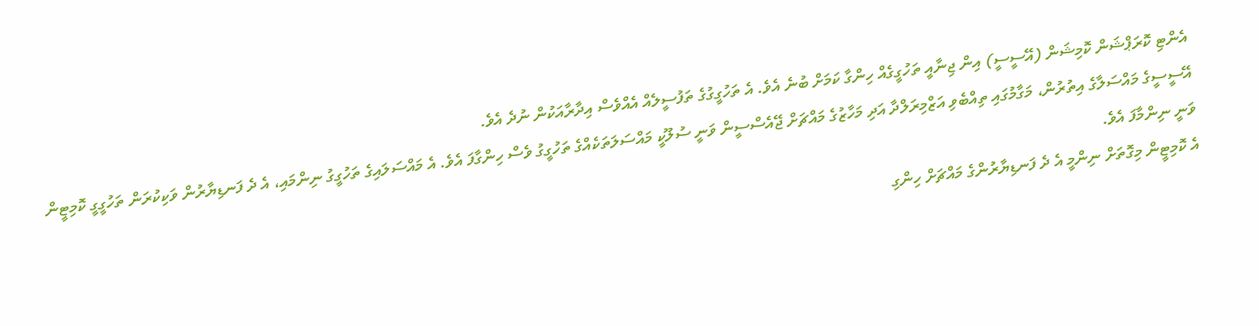އެންޓި ކޮރަޕްޝަން ކޮމިޝަން (އޭސީސީ) އިން ޖިނާއީ ތަހުގީގެއް ހިންގާ ކަމަށް ބުނެ އެވެ. އެ ތަހުގީގުގެ ތަފުސީލެއް އެއްވެސް އިދާރާއަކުން ނުދެ އެވެ.
އޭސީސީގެ މައްސަލާގެ އިތުރުން، މަގާމުގައި ތިއްބެވި އަޒްމިރަލްދާ އަދި މަހާޒުގެ މައްޗަށް ޖޭއެސްސީން ވަނީ ސުލޫކީ މައްސަލަތަކެއްގެ ތަހުގީގު ވެސް ހިންގާފަ އެވެ. އެ މައްސަލައިގެ ތަހުގީގު ނިންމައި، އެ ދެ ފަނޑިޔާރުން ވަކިކުރަން ތަހުގީގީ ކޮމިޓީން ވަނީ ނިންމާފަ އެވެ.
އެ ކޮމިޓީން މިގޮތަށް ނިންމީ އެ ދެ ފަނޑިޔާރުންގެ މައްޗަށް ހިންގި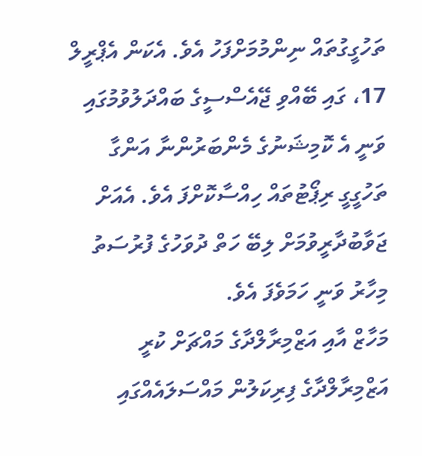ތަހުގީގުތައް ނިންމުމަށްފަހު އެވެ. އެކަން އެޕްރީލް 17، ގައި ބޭއްވި ޖޭއެސްސީގެ ބައްދަލުވުމުގައި ވަނީ އެ ކޮމިޝަނުގެ މެންބަރުންނާ އަންގާ ތަހުގީގީ ރިޕޯޓުތައް ހިއްސާކޮށްފަ އެވެ. އެއަށް ޖަވާބުދާރީވުމަށް ލިބޭ ހަތް ދުވަހުގެ ފުރުސަތު މިހާރު ވަނީ ހަމަވެފަ އެވެ.
މަހާޒް އާއި އަޒްމިރާލްދާގެ މައްޗަށް ކުރީ އަޒްމިރާލްދާގެ ފިރިކަލުން މައްސަލައެއްގައި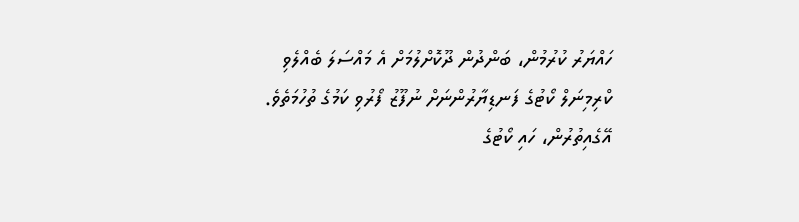ހައްޔަރު ކުރުމުން، ބަންދުން ދޫކޮށްލުމަށް އެ މައްސަލަ ބެއްލެވި ކްރިމިނަލް ކޯޓުގެ ފަނޑިޔާރުންނަށް ނުފޫޒު ފޯރުވި ކަމުގެ ތުހުމަތެވެ.
އޭގެއިތުރުން، ހައި ކޯޓުގެ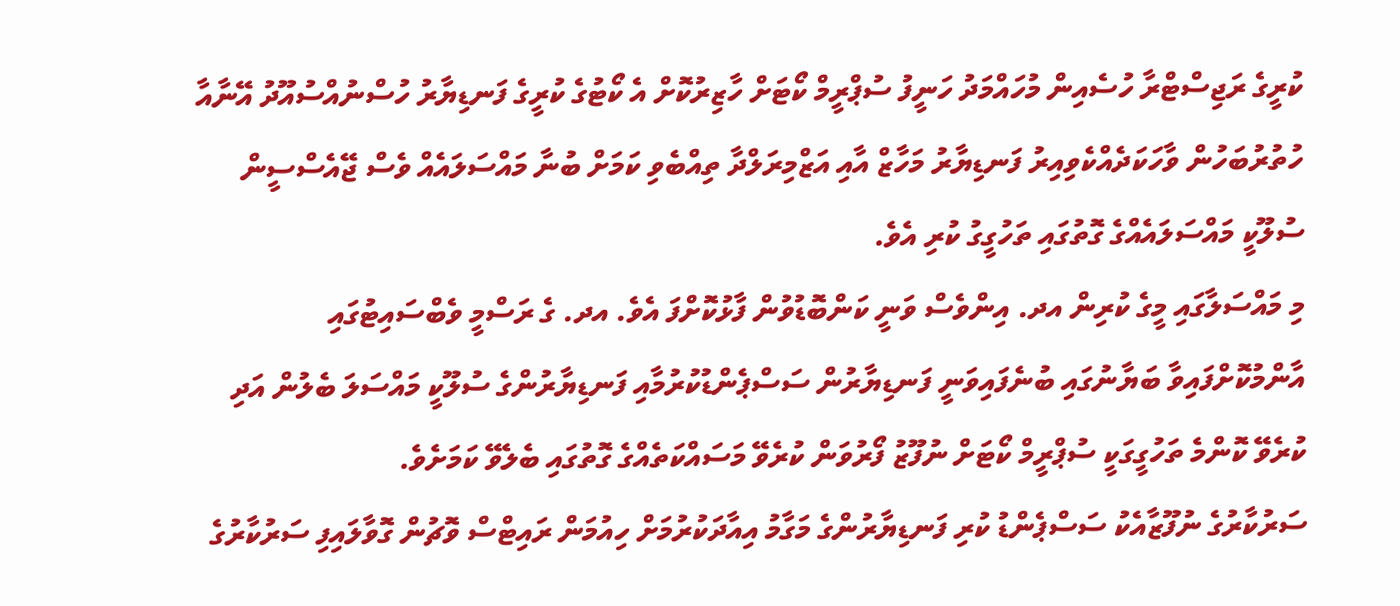ކުރީގެ ރަޖިސްޓްރާ ހުސެއިން މުހައްމަދު ހަނީފު ސުޕްރީމް ކޯޓަށް ހާޒިރުކޮށް އެ ކޯޓުގެ ކުރީގެ ފަނޑިޔާރު ހުސްނުއްސުއޫދު އޭނާއާ ހުތުރުބަހުން ވާހަކަދެއްކެވިއިރު ފަނޑިޔާރު މަހާޒް އާއި އަޒްމިރަލްދާ ތިއްބެވި ކަމަށް ބުނާ މައްސަލައެއް ވެސް ޖޭއެސްސީން ސުލޫކީ މައްސަލައެއްގެ ގޮތުގައި ތަހުގީގު ކުރި އެވެ.
މި މައްސަލާގައި މީގެ ކުރިން އދ. އިންވެސް ވަނީ ކަންބޮޑުވުން ފާޅުކޮށްފަ އެވެ. އދ. ގެ ރަސްމީ ވެބްސައިޓުގައި އާންމުކޮށްފައިވާ ބަޔާނުގައި ބުނެފައިވަނީ ފަނޑިޔާރުން ސަސްޕެންޑުކުރުމާއި ފަނޑިޔާރުންގެ ސުލޫކީ މައްސަލަ ބެލުން އަދި ކުރެވޭ ކޮންމެ ތަހުގީގަކީ ސުޕްރީމް ކޯޓަށް ނުފޫޒު ފޯރުވަން ކުރެވޭ މަސައްކަތެއްގެ ގޮތުގައި ބެލެވޭ ކަމަށެވެ.
ސަރުކާރުގެ ނުފޫޒާއެކު ސަސްޕެންޑު ކުރި ފަނޑިޔާރުންގެ މަގާމު އިއާދަކުރުމަށް ހިއުމަން ރައިޓްސް ވޮޗުން ގޮވާލައިފި ސަރުކާރުގެ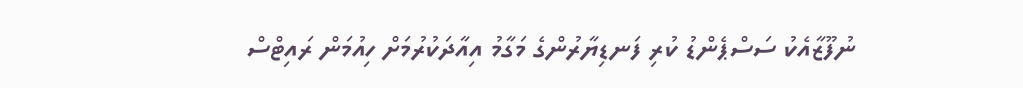ނުފޫޒާއެކު ސަސްޕެންޑު ކުރި ފަނޑިޔާރުންގެ މަގާމު އިއާދަކުރުމަށް ހިއުމަން ރައިޓްސް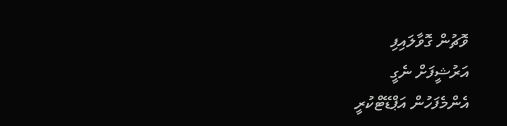ވޮޗުން ގޮވާލައިފި
އަރުޝީފަށް ނެގީ
އެންމެފަހުން އަޕްޑޭޓްކުރީ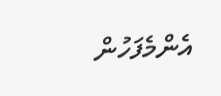އެންމެފަހުން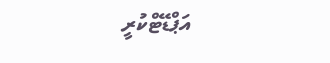އަޕްޑޭޓްކުރީ